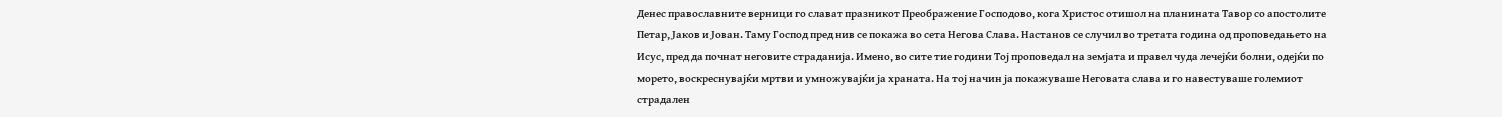Денес православните верници го слават празникот Преображение Господово, кога Христос отишол на планината Тавор со апостолите Петар, Јаков и Јован. Таму Господ пред нив се покажа во сета Негова Слава. Настанов се случил во третата година од проповедањето на Исус, пред да почнат неговите страданија. Имено, во сите тие години Тој проповедал на земјата и правел чуда лечејќи болни, одејќи по морето, воскреснувајќи мртви и умножувајќи ја храната. На тој начин ја покажуваше Неговата слава и го навестуваше големиот страдален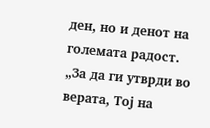ден, но и денот на големата радост.
„За да ги утврди во верата, Тој на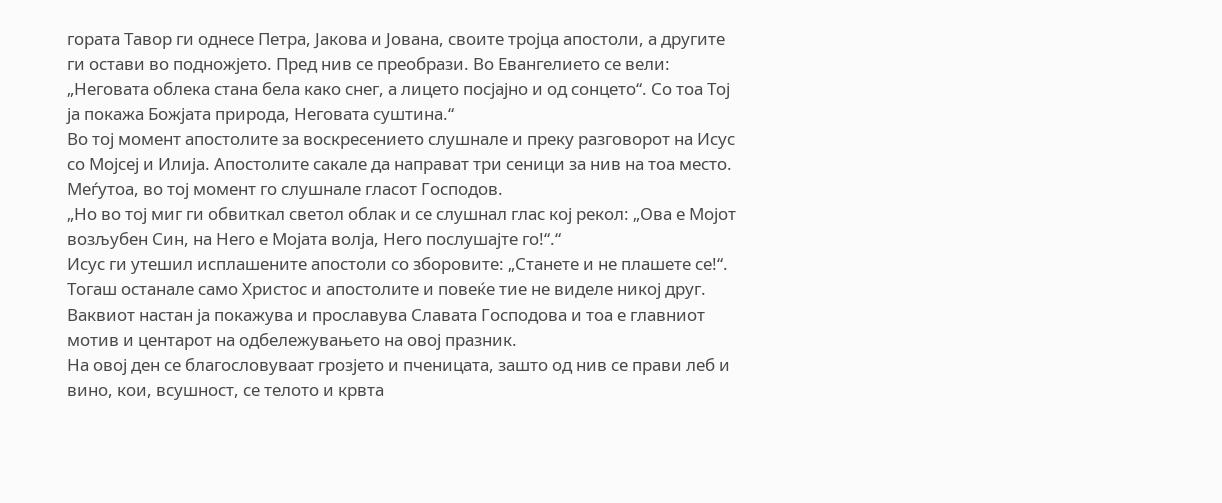гората Тавор ги однесе Петра, Јакова и Јована, своите тројца апостоли, а другите ги остави во подножјето. Пред нив се преобрази. Во Евангелието се вели: „Неговата облека стана бела како снег, а лицето посјајно и од сонцето“. Со тоа Тој ја покажа Божјата природа, Неговата суштина.“
Во тој момент апостолите за воскресението слушнале и преку разговорот на Исус со Мојсеј и Илија. Апостолите сакале да направат три сеници за нив на тоа место. Меѓутоа, во тој момент го слушнале гласот Господов.
„Но во тој миг ги обвиткал светол облак и се слушнал глас кој рекол: „Ова е Мојот возљубен Син, на Него е Мојата волја, Него послушајте го!“.“
Исус ги утешил исплашените апостоли со зборовите: „Станете и не плашете се!“. Тогаш останале само Христос и апостолите и повеќе тие не виделе никој друг. Ваквиот настан ја покажува и прославува Славата Господова и тоа е главниот мотив и центарот на одбележувањето на овој празник.
На овој ден се благословуваат грозјето и пченицата, зашто од нив се прави леб и вино, кои, всушност, се телото и крвта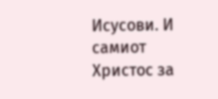Исусови. И самиот Христос за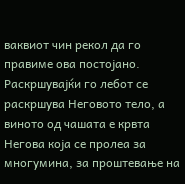ваквиот чин рекол да го правиме ова постојано. Раскршувајќи го лебот се раскршува Неговото тело, а виното од чашата е крвта Негова која се пролеа за многумина, за проштевање на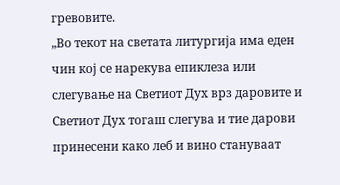гревовите.
„Во текот на светата литургија има еден чин кој се нарекува епиклеза или слегување на Светиот Дух врз даровите и Светиот Дух тогаш слегува и тие дарови принесени како леб и вино стануваат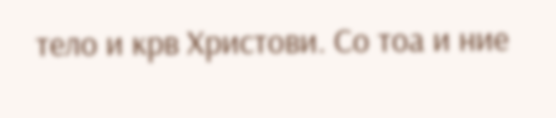тело и крв Христови. Со тоа и ние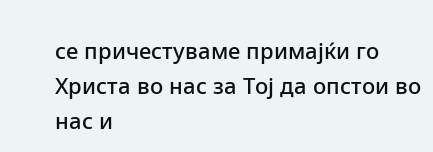се причестуваме примајќи го Христа во нас за Тој да опстои во нас и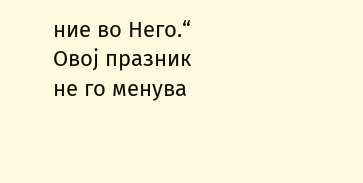ние во Него.“
Овој празник не го менува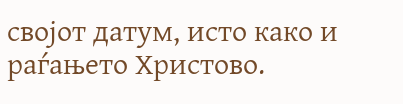својот датум, исто како и раѓањето Христово.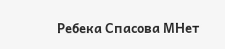Ребека Спасова МНет